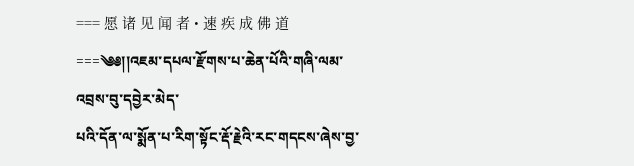=== 愿 诸 见 闻 者 • 速 疾 成 佛 道 ===༄༅།།འཇམ་དཔལ་རྫོགས་པ་ཆེན་པོའི་གཞི་ལམ་འབྲས་བུ་དབྱེར་མེད་
པའི་དོན་ལ་སྨོན་པ་རིག་སྟོང་རྡོ་རྗེའི་རང་གདངས་ཞེས་བྱ་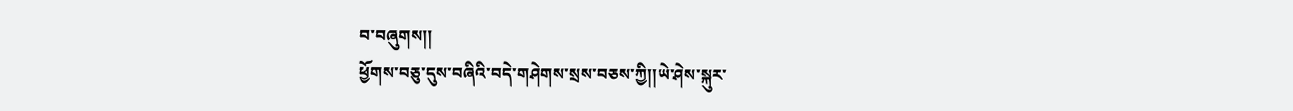བ་བཞུགས།།
ཕྱོགས་བཅུ་དུས་བཞིའི་བདེ་གཤེགས་སྲས་བཅས་ཀྱི།།ཡེ་ཤེས་སྐུར་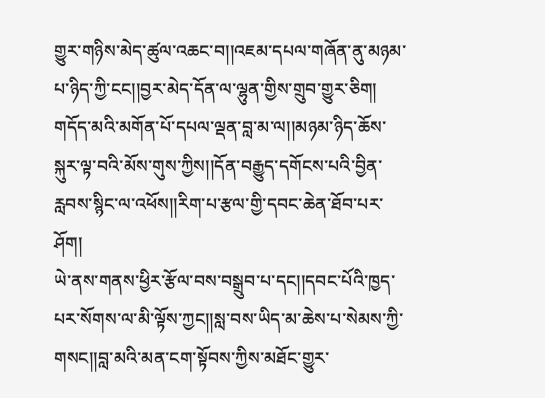གྱུར་གཉིས་མེད་ཚུལ་འཆང་བ།།འཇམ་དཔལ་གཞོན་ནུ་མཉམ་པ་ཉིད་ཀྱི་ངང།།བྱར་མེད་དོན་ལ་ལྷུན་གྱིས་གྲུབ་གྱུར་ཅིག།
གདོད་མའི་མགོན་པོ་དཔལ་ལྡན་བླ་མ་ལ།།མཉམ་ཉིད་ཆོས་སྐུར་ལྟ་བའི་མོས་གུས་ཀྱིས།།དོན་བརྒྱུད་དགོངས་པའི་བྱིན་རླབས་སྙིང་ལ་འཕོས།།རིག་པ་རྩལ་གྱི་དབང་ཆེན་ཐོབ་པར་ཤོག།
ཡེ་ནས་གནས་ཕྱིར་རྩོལ་བས་བསྒྲུབ་པ་དང།།དབང་པོའི་ཁྱད་པར་སོགས་ལ་མི་ལྟོས་ཀྱང།།སླ་བས་ཡིད་མ་ཆེས་པ་སེམས་ཀྱི་གསང།།བླ་མའི་མན་ངག་སྟོབས་ཀྱིས་མཐོང་གྱུར་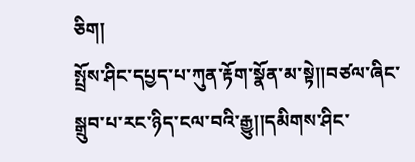ཅིག།
སྤྲོས་ཤིང་དཔྱད་པ་ཀུན་རྟོག་སྣོན་མ་སྟེ།།བཙལ་ཞིང་སྒྲུབ་པ་རང་ཉིད་ངལ་བའི་རྒྱུ།།དམིགས་ཤིང་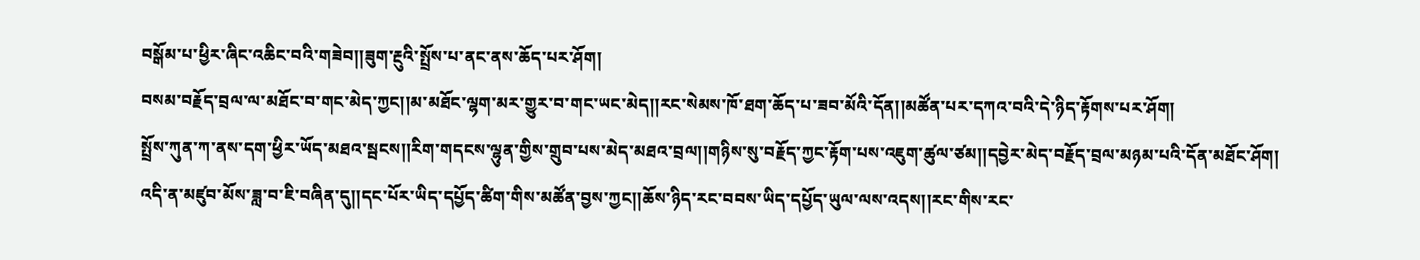བསྒོམ་པ་ཕྱིར་ཞིང་འཆིང་བའི་གཟེབ།།ཟུག་རྔུའི་སྤྲོས་པ་ནང་ནས་ཆོད་པར་ཤོག།
བསམ་བརྗོད་བྲལ་ལ་མཐོང་བ་གང་མེད་ཀྱང།།མ་མཐོང་ལྷག་མར་གྱུར་བ་གང་ཡང་མེད།།རང་སེམས་ཁོ་ཐག་ཆོད་པ་ཟབ་མོའི་དོན།།མཚོན་པར་དཀའ་བའི་དེ་ཉིད་རྟོགས་པར་ཤོག།
སྤྲོས་ཀུན་ཀ་ནས་དག་ཕྱིར་ཡོད་མཐའ་སྦངས།།རིག་གདངས་ལྷུན་གྱིས་གྲུབ་པས་མེད་མཐའ་བྲལ།།གཉིས་སུ་བརྗོད་ཀྱང་རྟོག་པས་འཇུག་ཚུལ་ཙམ།།དབྱེར་མེད་བརྗོད་བྲལ་མཉམ་པའི་དོན་མཐོང་ཤོག།
འདི་ན་མཛུབ་མོས་ཟླ་བ་ཇི་བཞིན་དུ།།དང་པོར་ཡིད་དཔྱོད་ཚིག་གིས་མཚོན་བྱས་ཀྱང།།ཆོས་ཉིད་རང་བབས་ཡིད་དཔྱོད་ཡུལ་ལས་འདས།།རང་གིས་རང་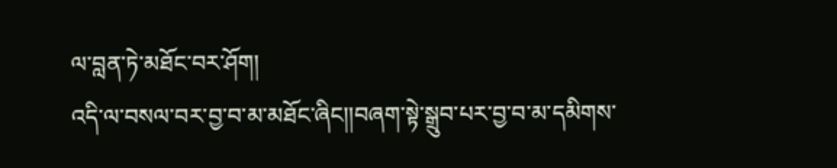ལ་བླན་ཏེ་མཐོང་བར་ཤོག།
འདི་ལ་བསལ་བར་བྱ་བ་མ་མཐོང་ཞིང།།བཞག་སྟེ་སྒྲུབ་པར་བྱ་བ་མ་དམིགས་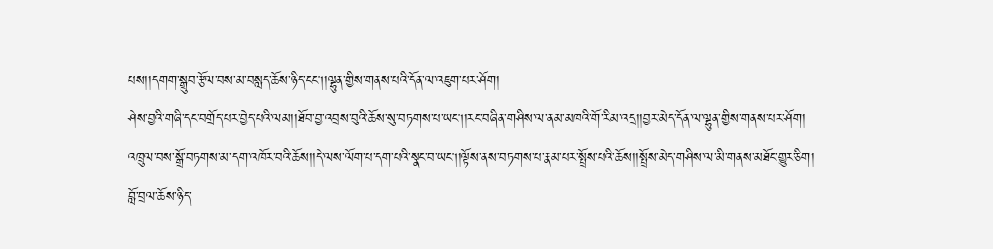པས།།དགག་སྒྲུབ་རྩོལ་བས་མ་བསླད་ཆོས་ཉིད་ངང།།ལྷུན་གྱིས་གནས་པའི་དོན་ལ་འཇུག་པར་ཤོག།
ཤེས་བྱའི་གཞི་དང་བགྲོད་པར་བྱེད་པའི་ལམ།།ཐོབ་བྱ་འབྲས་བུའི་ཆོས་སུ་བཏགས་པ་ཡང།།རང་བཞིན་གཤིས་ལ་ནམ་མཁའི་གོ་རིམ་འདྲ།།བྱར་མེད་དོན་ལ་ལྷུན་གྱིས་གནས་པར་ཤོག།
འཁྲུལ་བས་སྒྲོ་བཏགས་མ་དག་འཁོར་བའི་ཆོས།།དེ་ལས་ལོག་པ་དག་པའི་སྣང་བ་ཡང།།ལྟོས་ནས་བཏགས་པ་རྣམ་པར་སྤྲོས་པའི་ཆོས།།སྤྲོས་མེད་གཤིས་ལ་མི་གནས་མཐོང་གྱུར་ཅིག།
བློ་བྲལ་ཆོས་ཉིད་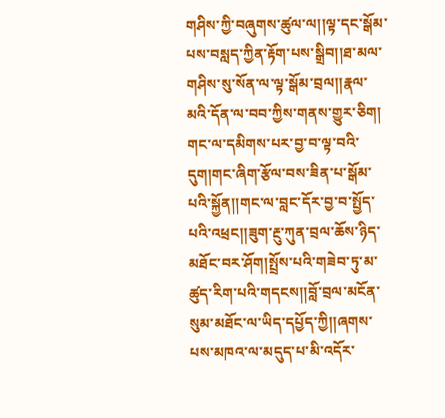གཤིས་ཀྱི་བཞུགས་ཚུལ་ལ།།ལྟ་དང་སྒོམ་པས་བསླད་ཀྱིན་རྟོག་པས་སྒྲིབ།།ཐ་མལ་གཤིས་སུ་སོན་ལ་ལྟ་སྒོམ་བྲལ།།རྣལ་མའི་དོན་ལ་བབ་ཀྱིས་གནས་གྱུར་ཅིག།
གང་ལ་དམིགས་པར་བྱ་བ་ལྟ་བའི་དུག།གང་ཞིག་རྩོལ་བས་ཟིན་པ་སྒོམ་པའི་སྐྱོན།།གང་ལ་བླང་དོར་བྱ་བ་སྤྱོད་པའི་འཕྲང།།ཟུག་རྔུ་ཀུན་བྲལ་ཆོས་ཉིད་མཐོང་བར་ཤོག།སྤྲོས་པའི་གཟེབ་ཏུ་མ་ཚུད་རིག་པའི་གདངས།།བློ་བྲལ་མངོན་སུམ་མཐོང་ལ་ཡིད་དཔྱོད་ཀྱི།།ཞགས་པས་མཁའ་ལ་མདུད་པ་མི་འདོར་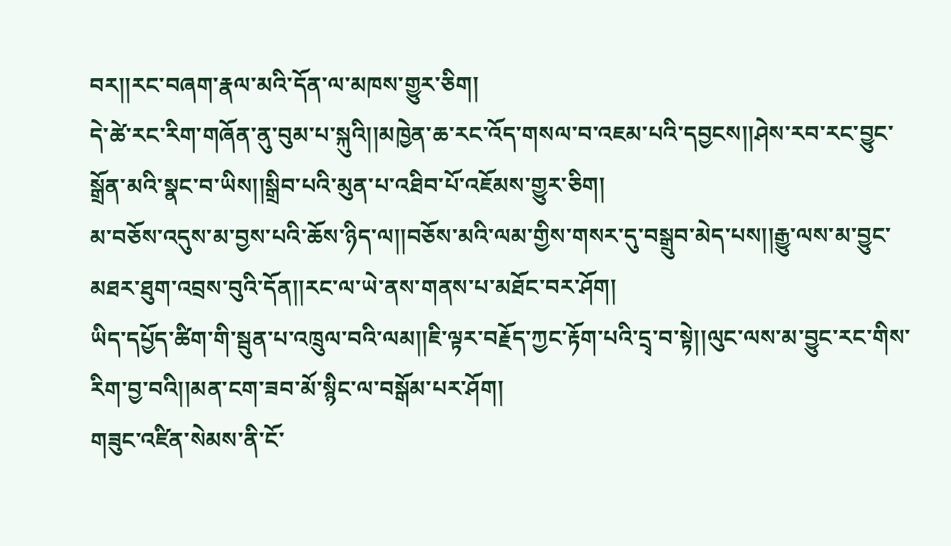བར།།རང་བཞག་རྣལ་མའི་དོན་ལ་མཁས་གྱུར་ཅིག།
དེ་ཚེ་རང་རིག་གཞོན་ནུ་བུམ་པ་སྐུའི།།མཁྱེན་ཆ་རང་འོད་གསལ་བ་འཇམ་པའི་དབྱངས།།ཤེས་རབ་རང་བྱུང་སྒྲོན་མའི་སྣང་བ་ཡིས།།སྒྲིབ་པའི་མུན་པ་འཐིབ་པོ་འཇོམས་གྱུར་ཅིག།
མ་བཅོས་འདུས་མ་བྱས་པའི་ཆོས་ཉིད་ལ།།བཅོས་མའི་ལམ་གྱིས་གསར་དུ་བསྒྲུབ་མེད་པས།།རྒྱུ་ལས་མ་བྱུང་མཐར་ཐུག་འབྲས་བུའི་དོན།།རང་ལ་ཡེ་ནས་གནས་པ་མཐོང་བར་ཤོག།
ཡིད་དཔྱོད་ཚིག་གི་སྦུན་པ་འཁྲུལ་བའི་ལམ།།ཇི་ལྟར་བརྗོད་ཀྱང་རྟོག་པའི་དྲྭ་བ་སྟེ།།ལུང་ལས་མ་བྱུང་རང་གིས་རིག་བྱ་བའི།།མན་ངག་ཟབ་མོ་སྙིང་ལ་བསྒོམ་པར་ཤོག།
གཟུང་འཛིན་སེམས་ནི་ངོ་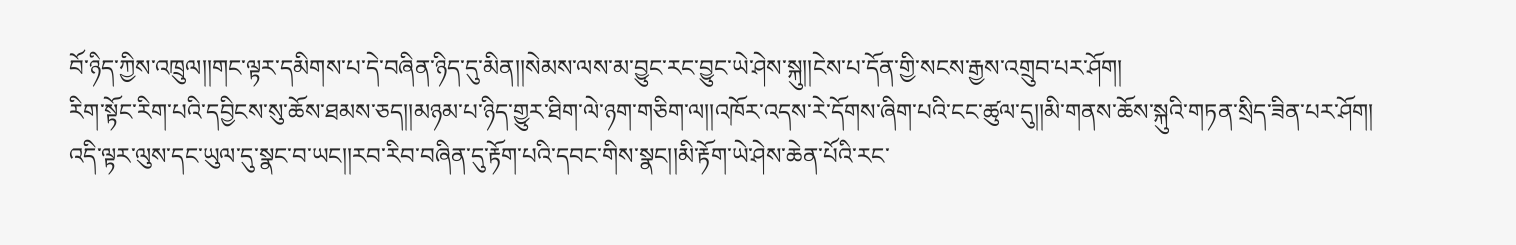བོ་ཉིད་ཀྱིས་འཁྲུལ།།གང་ལྟར་དམིགས་པ་དེ་བཞིན་ཉིད་དུ་མིན།།སེམས་ལས་མ་བྱུང་རང་བྱུང་ཡེ་ཤེས་སྐུ།།ངེས་པ་དོན་གྱི་སངས་རྒྱས་འགྲུབ་པར་ཤོག།
རིག་སྟོང་རིག་པའི་དབྱིངས་སུ་ཆོས་ཐམས་ཅད།།མཉམ་པ་ཉིད་གྱུར་ཐིག་ལེ་ཉག་གཅིག་ལ།།འཁོར་འདས་རེ་དོགས་ཞིག་པའི་ངང་ཚུལ་དུ།།མི་གནས་ཆོས་སྐུའི་གཏན་སྲིད་ཟིན་པར་ཤོག།
འདི་ལྟར་ལུས་དང་ཡུལ་དུ་སྣང་བ་ཡང།།རབ་རིབ་བཞིན་དུ་རྟོག་པའི་དབང་གིས་སྣང།།མི་རྟོག་ཡེ་ཤེས་ཆེན་པོའི་རང་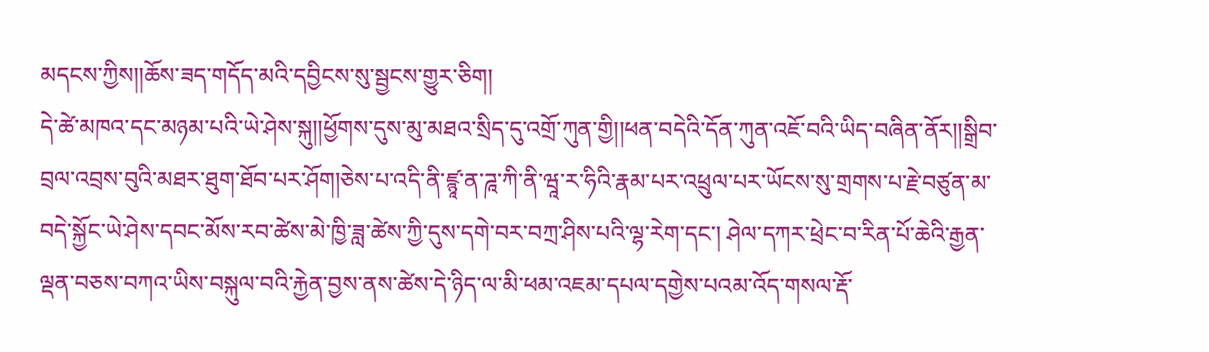མདངས་ཀྱིས།།ཆོས་ཟད་གདོད་མའི་དབྱིངས་སུ་སྦྱངས་གྱུར་ཅིག།
དེ་ཚེ་མཁའ་དང་མཉམ་པའི་ཡེ་ཤེས་སྐུ།།ཕྱོགས་དུས་མུ་མཐའ་སྲིད་དུ་འགྲོ་ཀུན་གྱི།།ཕན་བདེའི་དོན་ཀུན་འཇོ་བའི་ཡིད་བཞིན་ནོར།།སྒྲིབ་བྲལ་འབྲས་བུའི་མཐར་ཐུག་ཐོབ་པར་ཤོག།ཅེས་པ་འདི་ནི་ཛྙཱ་ན་ཌཱ་ཀི་ནི་ཝཱ་ར་ཧིའི་རྣམ་པར་འཕྲུལ་པར་ཡོངས་སུ་གྲགས་པ་རྗེ་བཙུན་མ་བདེ་སྐྱོང་ཡེ་ཤེས་དབང་མོས་རབ་ཚེས་མེ་ཁྱི་ཟླ་ཚེས་ཀྱི་དུས་དགེ་བར་བཀྲ་ཤིས་པའི་ལྷ་རེག་དང་། ཤེལ་དཀར་ཕྲེང་བ་རིན་པོ་ཆེའི་རྒྱན་ལྡན་བཅས་བཀའ་ཡིས་བསྐུལ་བའི་རྐྱེན་བྱས་ནས་ཚེས་དེ་ཉིད་ལ་མི་ཕམ་འཇམ་དཔལ་དགྱེས་པའམ་འོད་གསལ་རྡོ་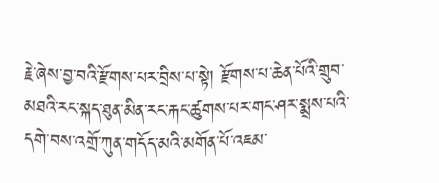རྗེ་ཞེས་བྱ་བའི་རྫོགས་པར་བྲིས་པ་སྟེ། རྫོགས་པ་ཆེན་པོའི་གྲུབ་མཐའི་རང་སྐད་ཐུན་མིན་རང་རྐང་ཚུགས་པར་གང་ཤར་སྨྲས་པའི་དགེ་བས་འགྲོ་ཀུན་གདོད་མའི་མགོན་པོ་འཇམ་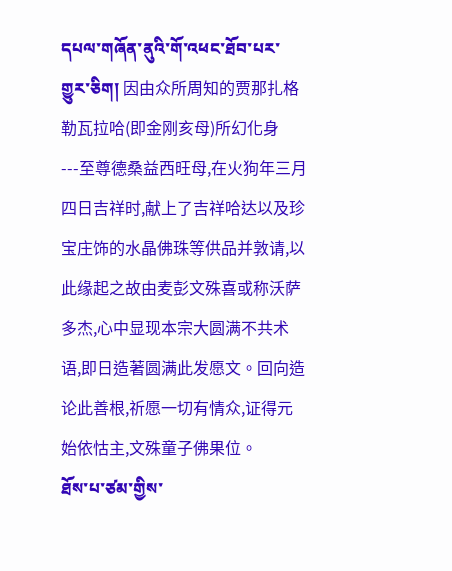དཔལ་གཞོན་ནུའི་གོ་འཕང་ཐོབ་པར་གྱུར་ཅིག། 因由众所周知的贾那扎格勒瓦拉哈(即金刚亥母)所幻化身---至尊德桑益西旺母,在火狗年三月四日吉祥时,献上了吉祥哈达以及珍宝庄饰的水晶佛珠等供品并敦请,以此缘起之故由麦彭文殊喜或称沃萨多杰,心中显现本宗大圆满不共术语,即日造著圆满此发愿文。回向造论此善根,祈愿一切有情众,证得元始依怙主,文殊童子佛果位。
ཐོས་པ་ཙམ་གྱིས་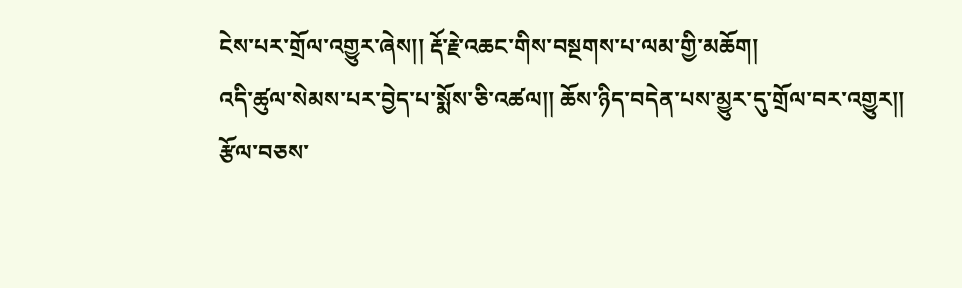ངེས་པར་གྲོལ་འགྱུར་ཞེས།། རྡོ་རྗེ་འཆང་གིས་བསྔགས་པ་ལམ་གྱི་མཆོག།
འདི་ཚུལ་སེམས་པར་བྱེད་པ་སྨོས་ཅི་འཚལ།། ཆོས་ཉིད་བདེན་པས་མྱུར་དུ་གྲོལ་བར་འགྱུར།།
རྩོལ་བཅས་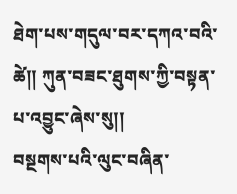ཐེག་པས་གདུལ་བར་དཀའ་བའི་ཚེ།། ཀུན་བཟང་ཐུགས་ཀྱི་བསྟན་པ་འབྱུང་ཞེས་སུ།།
བསྔགས་པའི་ལུང་བཞིན་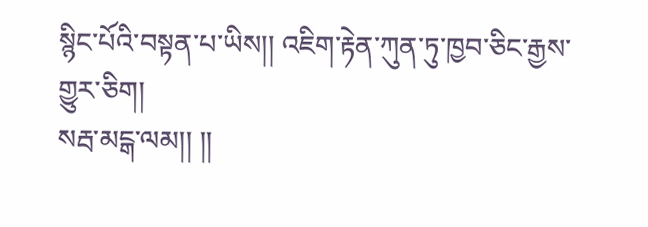སྙིང་པོའི་བསྟན་པ་ཡིས།། འཇིག་རྟེན་ཀུན་ཏུ་ཁྱབ་ཅིང་རྒྱས་གྱུར་ཅིག།
སརྦ་མངྒ་ལམ།། །།